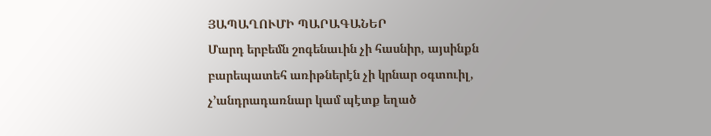ՅԱՊԱՂՈՒՄԻ ՊԱՐԱԳԱՆԵՐ
Մարդ երբեմն շոգենաւին չի հասնիր, այսինքն բարեպատեհ առիթներէն չի կրնար օգտուիլ, չ՚անդրադառնար կամ պէտք եղած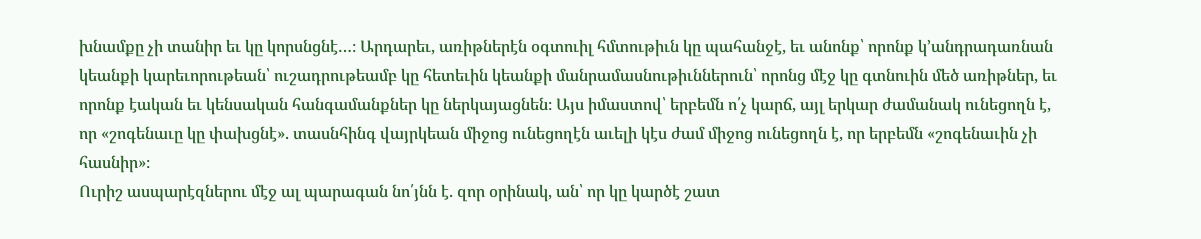խնամքը չի տանիր եւ կը կորսնցնէ…։ Արդարեւ, առիթներէն օգտուիլ հմտութիւն կը պահանջէ, եւ անոնք՝ որոնք կ՚անդրադառնան կեանքի կարեւորութեան՝ ուշադրութեամբ կը հետեւին կեանքի մանրամասնութիւններուն՝ որոնց մէջ կը գտնուին մեծ առիթներ, եւ որոնք էական եւ կենսական հանգամանքներ կը ներկայացնեն։ Այս իմաստով՝ երբեմն ո՛չ կարճ, այլ երկար ժամանակ ունեցողն է, որ «շոգենաւը կը փախցնէ». տասնհինգ վայրկեան միջոց ունեցողէն աւելի կէս ժամ միջոց ունեցողն է, որ երբեմն «շոգենաւին չի հասնիր»։
Ուրիշ ասպարէզներու մէջ ալ պարագան նո՛յնն է. զոր օրինակ, ան՝ որ կը կարծէ շատ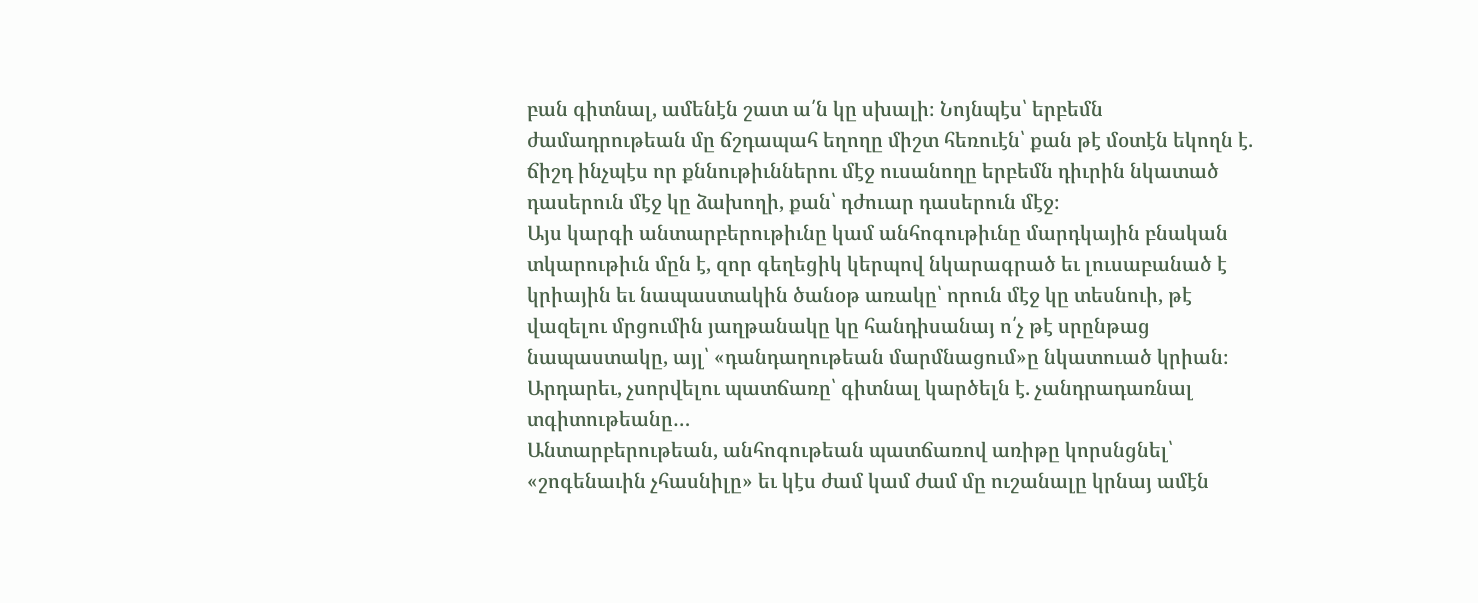բան գիտնալ, ամենէն շատ ա՛ն կը սխալի։ Նոյնպէս՝ երբեմն ժամադրութեան մը ճշդապահ եղողը միշտ հեռուէն՝ քան թէ մօտէն եկողն է. ճիշդ ինչպէս որ քննութիւններու մէջ ուսանողը երբեմն դիւրին նկատած դասերուն մէջ կը ձախողի, քան՝ դժուար դասերուն մէջ։
Այս կարգի անտարբերութիւնը կամ անհոգութիւնը մարդկային բնական տկարութիւն մըն է, զոր գեղեցիկ կերպով նկարագրած եւ լուսաբանած է կրիային եւ նապաստակին ծանօթ առակը՝ որուն մէջ կը տեսնուի, թէ վազելու մրցումին յաղթանակը կը հանդիսանայ ո՛չ թէ սրընթաց նապաստակը, այլ՝ «դանդաղութեան մարմնացում»ը նկատուած կրիան։
Արդարեւ, չսորվելու պատճառը՝ գիտնալ կարծելն է. չանդրադառնալ տգիտութեանը…
Անտարբերութեան, անհոգութեան պատճառով առիթը կորսնցնել՝ «շոգենաւին չհասնիլը» եւ կէս ժամ կամ ժամ մը ուշանալը կրնայ ամէն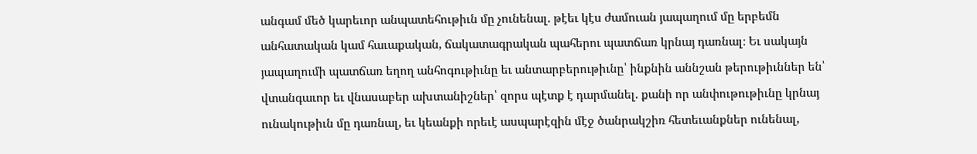անգամ մեծ կարեւոր անպատեհութիւն մը չունենալ. թէեւ կէս ժամուան յապաղում մը երբեմն անհատական կամ հաւաքական, ճակատագրական պահերու պատճառ կրնայ դառնալ։ Եւ սակայն յապաղումի պատճառ եղող անհոգութիւնը եւ անտարբերութիւնը՝ ինքնին աննշան թերութիւններ են՝ վտանգաւոր եւ վնասաբեր ախտանիշներ՝ զորս պէտք է դարմանել. քանի որ անփութութիւնը կրնայ ունակութիւն մը դառնալ, եւ կեանքի որեւէ ասպարէզին մէջ ծանրակշիռ հետեւանքներ ունենալ,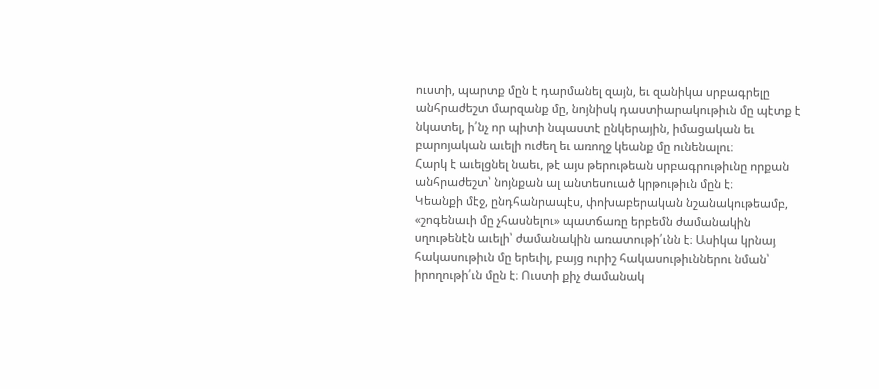ուստի, պարտք մըն է դարմանել զայն, եւ զանիկա սրբագրելը անհրաժեշտ մարզանք մը, նոյնիսկ դաստիարակութիւն մը պէտք է նկատել, ի՛նչ որ պիտի նպաստէ ընկերային, իմացական եւ բարոյական աւելի ուժեղ եւ առողջ կեանք մը ունենալու։
Հարկ է աւելցնել նաեւ, թէ այս թերութեան սրբագրութիւնը որքան անհրաժեշտ՝ նոյնքան ալ անտեսուած կրթութիւն մըն է։
Կեանքի մէջ, ընդհանրապէս, փոխաբերական նշանակութեամբ, «շոգենաւի մը չհասնելու» պատճառը երբեմն ժամանակին սղութենէն աւելի՝ ժամանակին առատութի՛ւնն է։ Ասիկա կրնայ հակասութիւն մը երեւիլ, բայց ուրիշ հակասութիւններու նման՝ իրողութի՛ւն մըն է։ Ուստի քիչ ժամանակ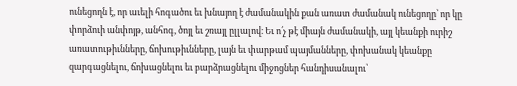ունեցողն է, որ աւելի հոգածու եւ խնայող է ժամանակին քան առատ ժամանակ ունեցողը՝ որ կը փորձուի անփոյթ, անհոգ, ծոյլ եւ շռայլ ըլլալով։ Եւ ո՛չ թէ միայն ժամանակի, այլ կեանքի ուրիշ առատութիւնները, ճոխութիւնները, լայն եւ փարթամ պայմանները, փոխանակ կեանքը զարգացնելու, ճոխացնելու եւ բարձրացնելու միջոցներ հանդիսանալու՝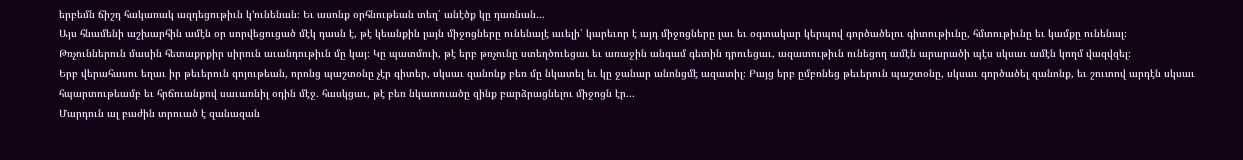երբեմն ճիշդ հակառակ ազդեցութիւն կ՚ունենան։ Եւ ասոնք օրհնութեան տեղ՝ անէծք կը դառնան…
Այս հնամենի աշխարհին ամէն օր սորվեցուցած մէկ դասն է, թէ կեանքին լայն միջոցները ունենալէ աւելի՝ կարեւոր է այդ միջոցները լաւ եւ օգտակար կերպով գործածելու գիտութիւնը, հմտութիւնը եւ կամքը ունենալ։
Թռչուններուն մասին հետաքրքիր սիրուն աւանդութիւն մը կայ։ Կը պատմուի, թէ երբ թռչունը ստեղծուեցաւ եւ առաջին անգամ գետին դրուեցաւ, ազատութիւն ունեցող ամէն արարածի պէս սկսաւ ամէն կողմ վազվզել։
Երբ վերահասու եղաւ իր թեւերուն գոյութեան, որոնց պաշտօնը չէր գիտեր, սկսաւ զանոնք բեռ մը նկատել եւ կը ջանար անոնցմէ ազատիլ։ Բայց երբ ըմբռնեց թեւերուն պաշտօնը, սկսաւ գործածել զանոնք, եւ շուտով արդէն սկսաւ հպարտութեամբ եւ հրճուանքով սաւառնիլ օդին մէջ. հասկցաւ, թէ բեռ նկատուածը զինք բարձրացնելու միջոցն էր…
Մարդուն ալ բաժին տրուած է զանազան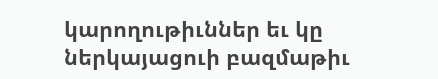կարողութիւններ եւ կը ներկայացուի բազմաթիւ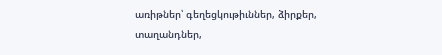առիթներ՝ գեղեցկութիւններ, ձիրքեր, տաղանդներ,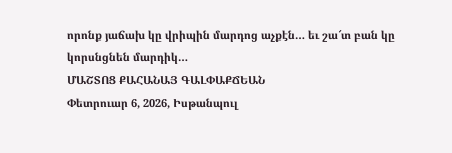որոնք յաճախ կը վրիպին մարդոց աչքէն… եւ շա՜տ բան կը կորսնցնեն մարդիկ…
ՄԱՇՏՈՑ ՔԱՀԱՆԱՅ ԳԱԼՓԱՔՃԵԱՆ
Փետրուար 6, 2026, Իսթանպուլ